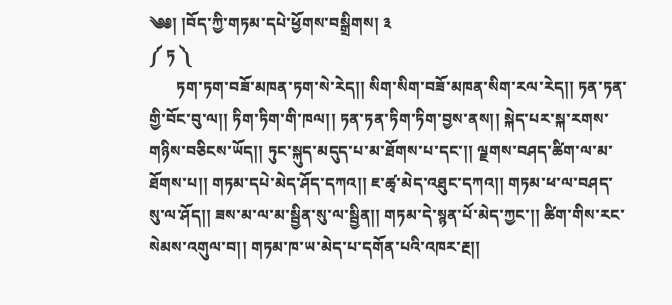༄༅། །བོད་ཀྱི་གཏམ་དཔེ་ཕྱོགས་བསྒྲིགས། ༣
༼ ཏ ༽
       ཏག་ཏག་བཟོ་མཁན་ཏག་སེ་རེད།། སིག་སིག་བཟོ་མཁན་སིག་རལ་རེད།། ཏན་ཏན་གྱི་བོང་བུ་ལ།། ཏིག་ཏིག་གི་ཁལ།། ཏན་ཏན་ཏིག་ཏིག་བྱས་ནས།། སྐེད་པར་སྐ་རགས་གཉིས་བཅིངས་ཡོད།། ཏུང་སྐུད་མདུད་པ་མ་ཐོགས་པ་དང་།། ལྗགས་བཤད་ཚིག་ལ་མ་ཐོགས་པ།། གཏམ་དཔེ་མེད་ཤོད་དཀའ།། ཇ་ཚྭ་མེད་འཐུང་དཀའ།། གཏམ་ཕ་ལ་བཤད་སུ་ལ་ཤོད།། ཟས་མ་ལ་མ་སྦྱིན་སུ་ལ་སྦྱིན།། གཏམ་དེ་སྙན་པོ་མེད་ཀྱང་།། ཚིག་གིས་རང་སེམས་འགུལ་བ།། གཏམ་ཁ་ཡ་མེད་པ་དགོན་པའི་འཁར་རྔ།།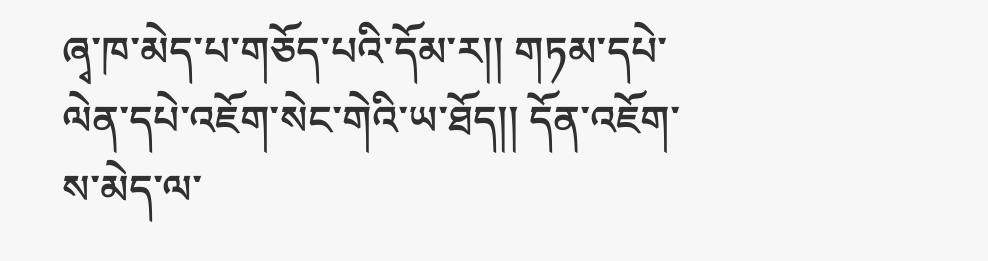ཞྭ་ཁ་མེད་པ་གཅོད་པའི་དོམ་ར།། གཏམ་དཔེ་ལེན་དཔེ་འཇོག་སེང་གེའི་ཡ་ཐོད།། དོན་འཇོག་ས་མེད་ལ་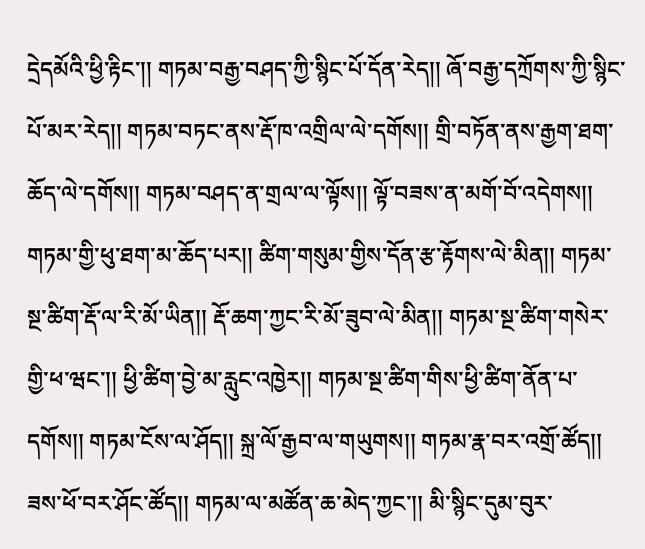དྲེདམོའི་ཕྱི་རྟིང་།། གཏམ་བརྒྱ་བཤད་ཀྱི་སྙིང་པོ་དོན་རེད།། ཞོ་བརྒྱ་དཀྲོགས་ཀྱི་སྙིང་པོ་མར་རེད།། གཏམ་བཏང་ནས་རྡོ་ཁ་འགྲིལ་ལེ་དགོས།། གྲི་བཏོན་ནས་རྒྱག་ཐག་ཆོད་ལེ་དགོས།། གཏམ་བཤད་ན་གྲལ་ལ་ལྟོས།། ལྟོ་བཟས་ན་མགོ་བོ་འདེགས།། གཏམ་གྱི་ཕུ་ཐག་མ་ཆོད་པར།། ཚིག་གསུམ་གྱིས་དོན་རྩ་རྟོགས་ལེ་མིན།། གཏམ་སྔ་ཚིག་རྡོ་ལ་རི་མོ་ཡིན།། རྡོ་ཆག་ཀྱང་རི་མོ་ཟུབ་ལེ་མིན།། གཏམ་སྔ་ཚིག་གསེར་གྱི་ཕ་ཝང་།། ཕྱི་ཚིག་བྱེ་མ་རླུང་འཁྱེར།། གཏམ་སྔ་ཚིག་གིས་ཕྱི་ཚིག་ནོན་པ་དགོས།། གཏམ་ངོས་ལ་ཤོད།། སྐྲ་ལོ་རྒྱབ་ལ་གཡུགས།། གཏམ་རྣ་བར་འགྲོ་ཚོད།། ཟས་ཕོ་བར་ཤོང་ཚོད།། གཏམ་ལ་མཚོན་ཆ་མེད་ཀྱང་།། མི་སྙིང་དུམ་བུར་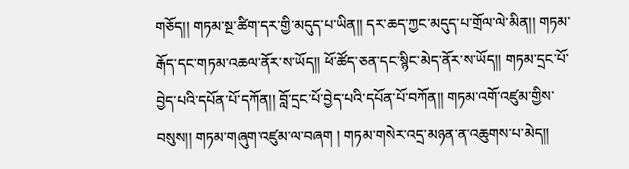གཅོད།། གཏམ་སྔ་ཚིག་དར་གྱི་མདུད་པ་ཡིན།། དར་ཆད་ཀྱང་མདུད་པ་གྲོལ་ལེ་མིན།། གཏམ་རྒོད་དང་གཏམ་འཆལ་ནོར་ས་ཡོད།། ཕོ་ཚོད་ཅན་དང་སྙིང་མེད་ནོར་ས་ཡོད།། གཏམ་དྲང་པོ་བྱེད་པའི་དཔོན་པོ་དཀོན།། བློ་དྲང་པོ་བྱེད་པའི་དཔོན་པོ་བཀོན།། གཏམ་འགོ་འཛུམ་གྱིས་བསུས།། གཏམ་གཞུག་འཛུམ་ལ་བཞག ། གཏམ་གསེར་འདྲ་མཉན་ན་འཆུགས་པ་མེད།།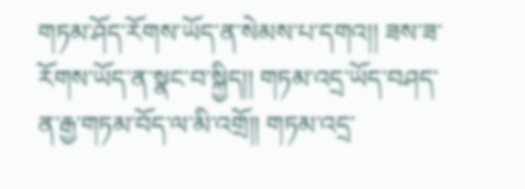གཏམ་ཤོད་རོགས་ཡོད་ན་སེམས་པ་དགའ།། ཟས་ཟ་རོགས་ཡོད་ན་སྣང་བ་སྐྱིད།། གཏམ་འདྲ་ཡོད་བཤད་ན་རྒྱ་གཏམ་བོད་ལ་མི་འགྲོ།། གཏམ་འདྲ་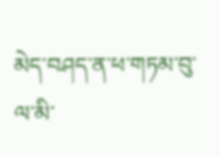མེད་བཤད་ན་ཕ་གཏམ་བུ་ལ་མི་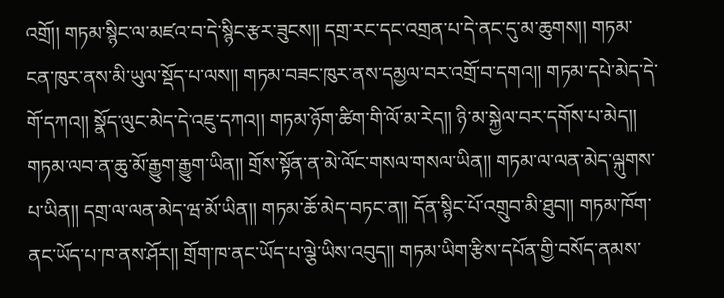འགྲོ།། གཏམ་སྙིང་ལ་མཛའ་བ་དེ་སྙིང་རྩར་ཟུངས།། དགྲ་རང་དང་འགྲན་པ་དེ་ནང་དུ་མ་ཆུགས།། གཏམ་ངན་ཁུར་ནས་མི་ཡུལ་སྡོད་པ་ལས།། གཏམ་བཟང་ཁུར་ནས་དམྱལ་བར་འགྲོ་བ་དགའ།། གཏམ་དཔེ་མེད་དེ་གོ་དཀའ།། སྣོད་ལུང་མེད་དེ་འཇུ་དཀའ།། གཏམ་ཉོག་ཚིག་གི་ལོ་མ་རེད།། ཉི་མ་སྐྱེལ་བར་དགོས་པ་མེད།། གཏམ་ལབ་ན་ཆུ་མོ་རྒྱུག་རྒྱུག་ཡིན།། གྲོས་སྟོན་ན་མེ་ལོང་གསལ་གསལ་ཡིན།། གཏམ་ལ་ལན་མེད་ལྐུགས་པ་ཡིན།། དགྲ་ལ་ལན་མེད་ཝ་མོ་ཡིན།། གཏམ་ཆོ་མེད་བཏང་ན།། དོན་སྙིང་པོ་འགྲུབ་མི་ཐུབ།། གཏམ་ཁོག་ནང་ཡོད་པ་ཁ་ནས་ཤོར།། གྲོག་ཁ་ནང་ཡོད་པ་ལྕེ་ཡིས་འབུད།། གཏམ་ཡིག་རྩིས་དཔོན་གྱི་བསོད་ནམས་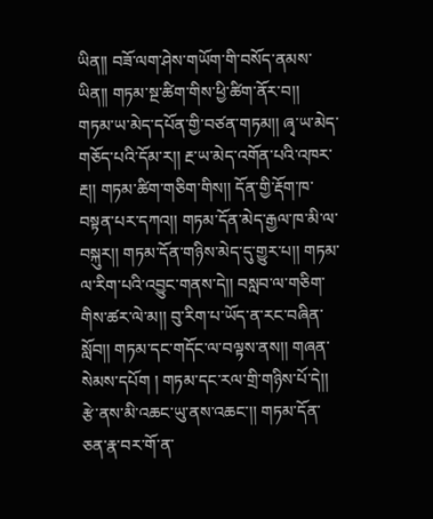ཡིན།། བཟོ་ལག་ཤེས་གཡོག་གི་བསོད་ནམས་ཡིན།། གཏམ་སྔ་ཚིག་གིས་ཕྱི་ཚིག་ནོར་བ།། གཏམ་ཡ་མེད་དཔོན་གྱི་བཙན་གཏམ།། ཞྭ་ཡ་མེད་གཅོད་པའི་དོམ་ར།། རྔ་ཡ་མེད་འགོན་པའི་འཁར་རྔ།། གཏམ་ཚིག་གཅིག་གིས།། དོན་གྱི་རྡོག་ཁ་བསྟན་པར་དཀའ།། གཏམ་དོན་མེད་རྒྱལ་ཁ་མི་ལ་བསྐུར།། གཏམ་དོན་གཉིས་མེད་དུ་གྱུར་པ།། གཏམ་ལ་རིག་པའི་འབྱུང་གནས་དེ།། བསླབ་ལ་གཅིག་གིས་ཚར་ལེ་མ།། བུ་རིག་པ་ཡོད་ན་རང་བཞིན་སློབ།། གཏམ་དང་གདོང་ལ་བལྟས་ནས།། གཞན་སེམས་དཔོག ། གཏམ་དང་རལ་གྲི་གཉིས་པོ་དེ།། རྩེ་ནས་མི་འཆང་ཡུ་ནས་འཆང་།། གཏམ་དོན་ཅན་རྣ་བར་གོ་ན་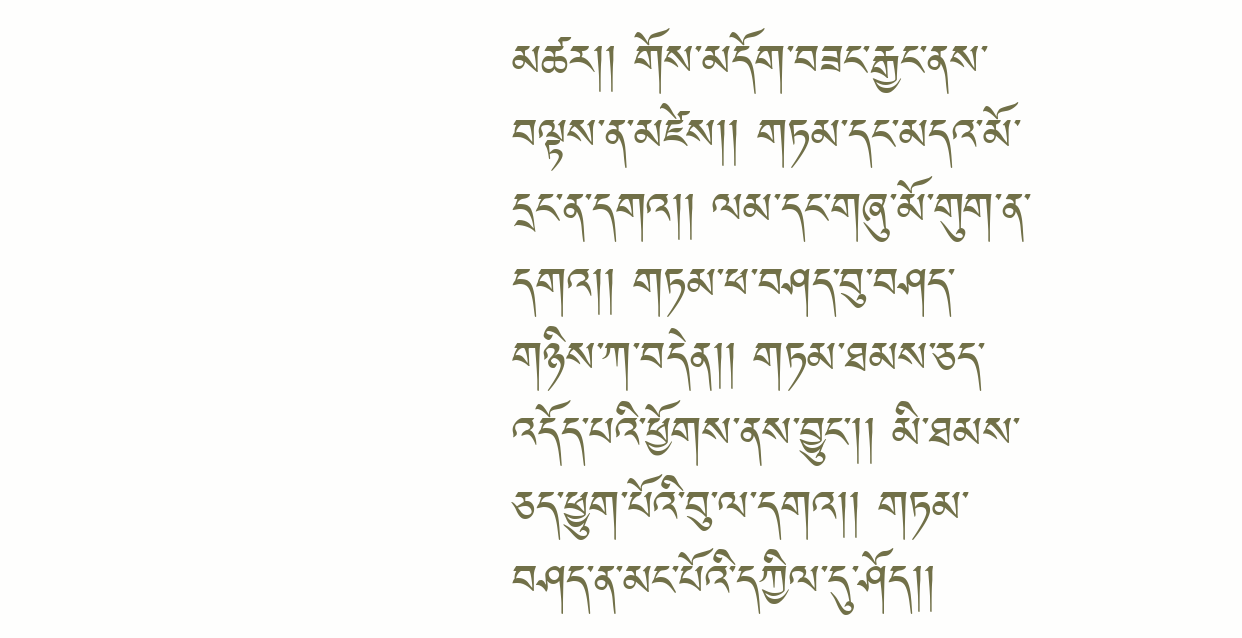མཚར།། གོས་མདོག་བཟང་རྒྱང་ནས་བལྟས་ན་མཛེས།། གཏམ་དང་མདའ་མོ་དྲང་ན་དགའ།། ལམ་དང་གཞུ་མོ་གུག་ན་དགའ།། གཏམ་ཕ་བཤད་བུ་བཤད་གཉིས་ཀ་བདེན།། གཏམ་ཐམས་ཅད་འདོད་པའི་ཕྱོགས་ནས་བྱུང་།། མི་ཐམས་ཅད་ཕྱུག་པོའི་བུ་ལ་དགའ།། གཏམ་བཤད་ན་མང་པོའི་དཀྱིལ་དུ་ཤོད།།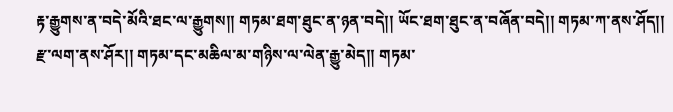རྟ་རྒྱུགས་ན་བདེ་མོའི་ཐང་ལ་རྒྱུགས།། གཏམ་ཐག་ཐུང་ན་ཉན་བདེ།། ཡོང་ཐག་ཐུང་ན་བཞོན་བདེ།། གཏམ་ཀ་ནས་ཤོད།། རྫ་ལག་ནས་ཤོར།། གཏམ་དང་མཆིལ་མ་གཉིས་ལ་ལེན་རྒྱུ་མེད།། གཏམ་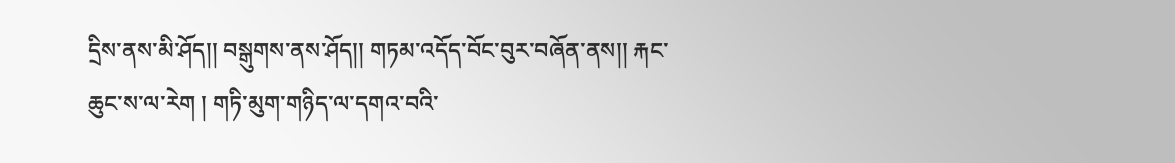དྲིས་ནས་མི་ཤོད།། བསྒུགས་ནས་ཤོད།། གཏམ་འདོད་བོང་བུར་བཞོན་ནས།། རྐང་ཆུང་ས་ལ་རེག ། གཏི་མུག་གཉིད་ལ་དགའ་བའི་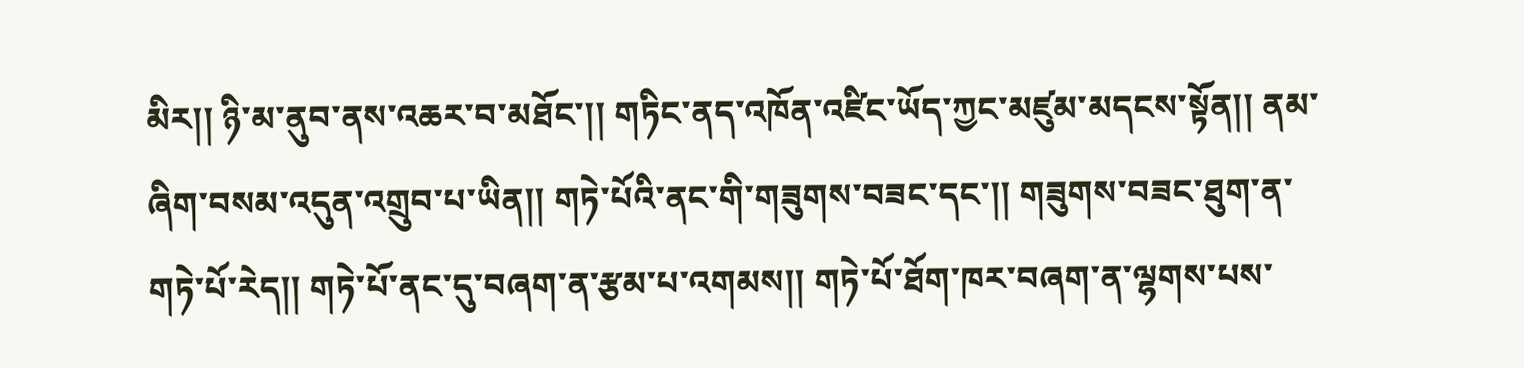མིར།། ཉི་མ་ནུབ་ནས་འཆར་བ་མཐོང་།། གཏིང་ནད་འཁོན་འཛིང་ཡོད་ཀྱང་མཛུམ་མདངས་སྟོན།། ནམ་ཞིག་བསམ་འདུན་འགྲུབ་པ་ཡིན།། གཏེ་པོའི་ནང་གི་གཟུགས་བཟང་དང་།། གཟུགས་བཟང་ཐུག་ན་གཏེ་པོ་རེད།། གཏེ་པོ་ནང་དུ་བཞག་ན་རྩམ་པ་འགམས།། གཏེ་པོ་ཐོག་ཁར་བཞག་ན་ལྷགས་པས་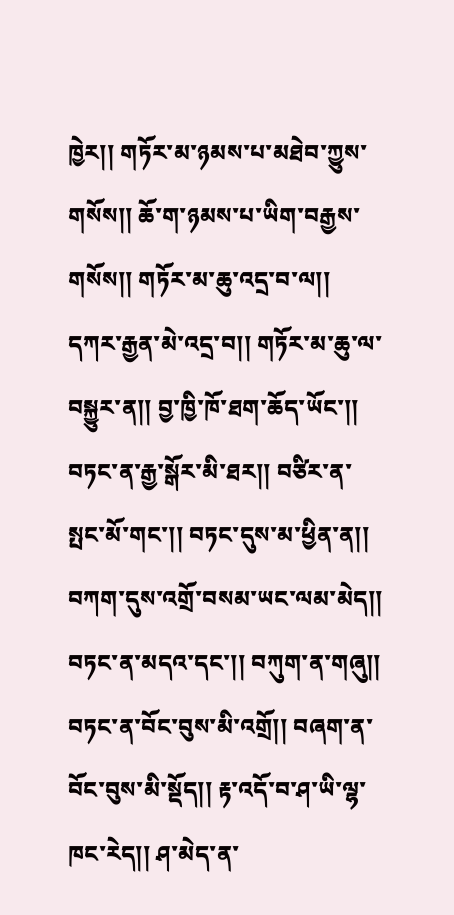ཁྱེར།། གཏོར་མ་ཉམས་པ་མཐེབ་ཀྱུས་གསོས།། ཆོ་ག་ཉམས་པ་ཡིག་བརྒྱས་གསོས།། གཏོར་མ་ཆུ་འདྲ་བ་ལ།། དཀར་རྒྱན་མེ་འདྲ་བ།། གཏོར་མ་ཆུ་ལ་བསྐྱུར་ན།། བྱ་ཁྱི་ཁོ་ཐག་ཆོད་ཡོང་།། བཏང་ན་རྒྱ་སྒོར་མི་ཐར།། བཙིར་ན་སྤང་མོ་གང་།། བཏང་དུས་མ་ཕྱིན་ན།། བཀག་དུས་འགྲོ་བསམ་ཡང་ལམ་མེད།། བཏང་ན་མདའ་དང་།། བཀུག་ན་གཞུ།། བཏང་ན་བོང་བུས་མི་འགྲོ།། བཞག་ན་བོང་བུས་མི་སྡོད།། རྟ་འདོ་བ་ཤ་ཡི་ལྷ་ཁང་རེད།། ཤ་མེད་ན་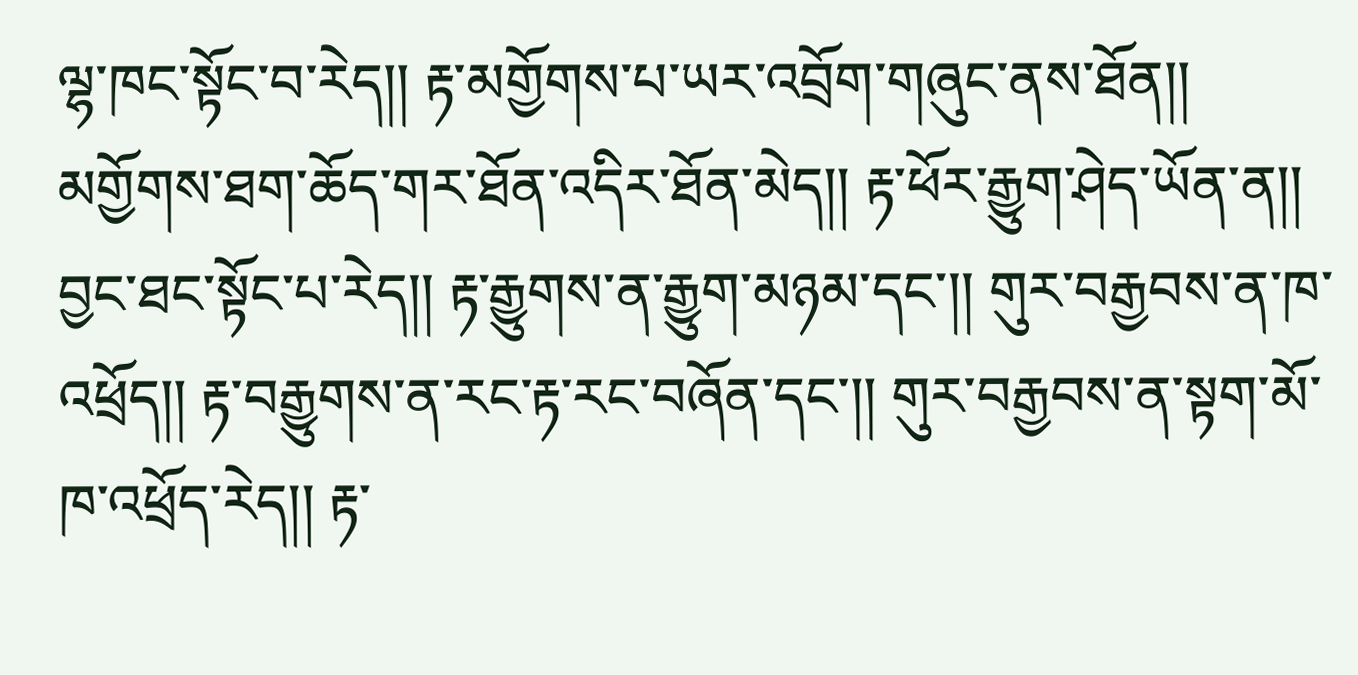ལྷ་ཁང་སྟོང་བ་རེད།། རྟ་མགྱོགས་པ་ཡར་འབྲོག་གཞུང་ནས་ཐོན།། མགྱོགས་ཐག་ཆོད་གར་ཐོན་འདིར་ཐོན་མེད།། རྟ་ཕོར་རྒྱུག་ཤེད་ཡོན་ན།། བྱང་ཐང་སྟོང་པ་རེད།། རྟ་རྒྱུགས་ན་རྒྱུག་མཉམ་དང་།། གུར་བརྒྱབས་ན་ཁ་འཕྲོད།། རྟ་བརྒྱུགས་ན་རང་རྟ་རང་བཞོན་དང་།། གུར་བརྒྱབས་ན་སྟག་མོ་ཁ་འཕྲོད་རེད།། རྟ་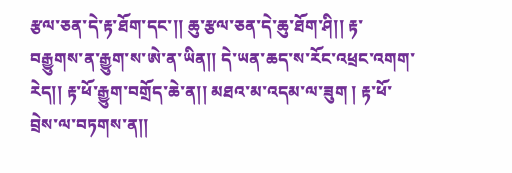རྩལ་ཅན་དེ་རྟ་ཐོག་དང་།། ཆུ་རྩལ་ཅན་དེ་ཆུ་ཐོག་ཤི།། རྟ་བརྒྱུགས་ན་རྒྱུག་ས་ཨེ་ན་ཡིན།། དེ་ཡན་ཆད་ས་རོང་འཕྲང་འགག་རེད།། རྟ་ཕོ་རྒྱུག་བགྲོད་ཆེ་ན།། མཐའ་མ་འདམ་ལ་ཟུག ། རྟ་ཕོ་བྲེས་ལ་བཏགས་ན།།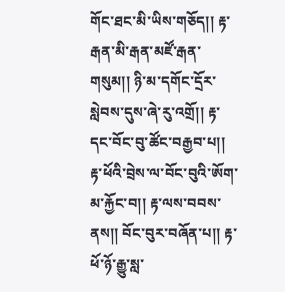གོང་ཐང་མི་ཡིས་གཅོད།། རྟ་རྒན་མི་རྒན་མཛོ་རྒན་གསུམ།། ཉི་མ་དགོང་དྲོར་སླེབས་དུས་ཞེ་རུ་འགྲོ།། རྟ་དང་བོང་བུ་ཚོང་བརྒྱབ་པ།། རྟ་ཕོའི་བྲེས་ལ་བོང་བུའི་ཨོག་མ་རྐྱོང་བ།། རྟ་ལས་བབས་ནས།། བོང་བུར་བཞོན་པ།། རྟ་ཕོ་ཉོ་རྒྱུ་སླ་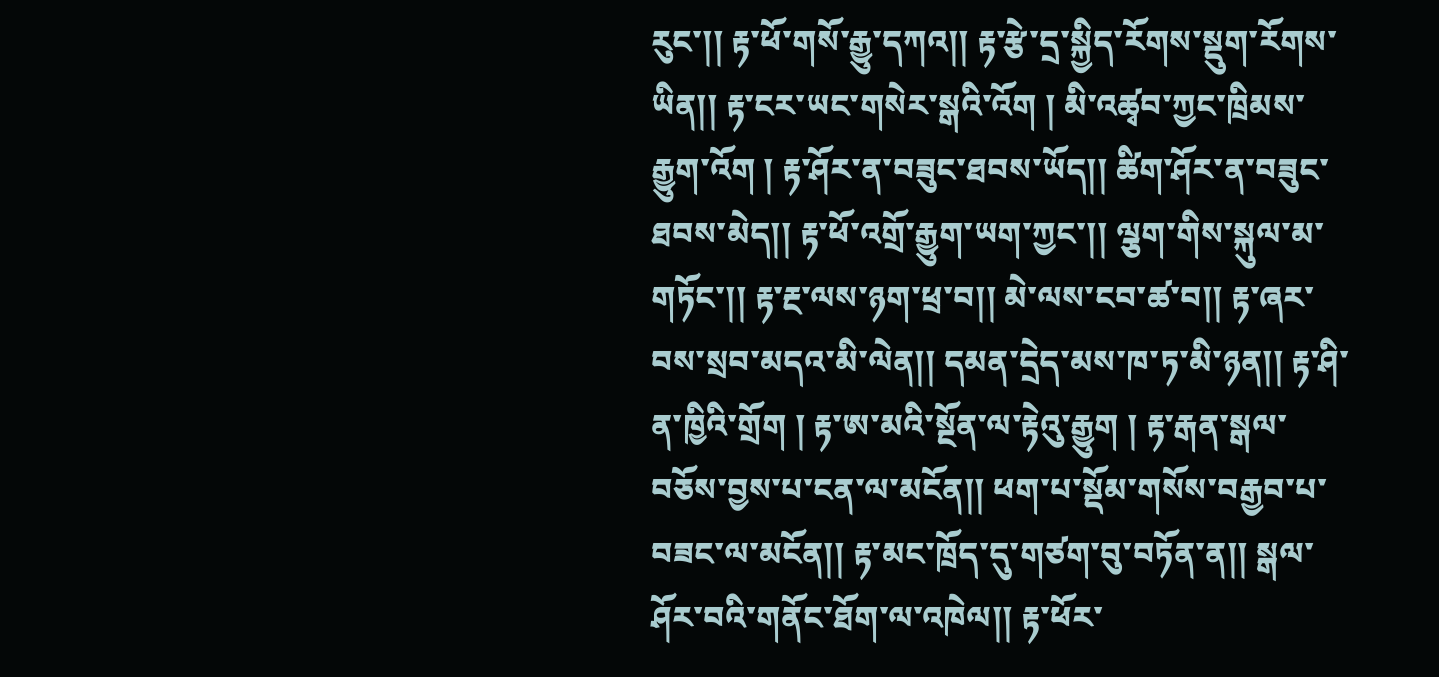རུང་།། རྟ་ཕོ་གསོ་རྒྱུ་དཀའ།། རྟ་རྩེ་དྲ་སྐྱིད་རོགས་སྡུག་རོགས་ཡིན།། རྟ་ངར་ཡང་གསེར་སྒའི་འོག ། མི་འཚྭབ་ཀྱང་ཁྲིམས་རྒྱུག་འོག ། རྟ་ཤོར་ན་བཟུང་ཐབས་ཡོད།། ཚིག་ཤོར་ན་བཟུང་ཐབས་མེད།། རྟ་ཕོ་འགྲོ་རྒྱུག་ཡག་ཀྱང་།། ལྕག་གིས་སྐུལ་མ་གཏོང་།། རྟ་རྔ་ལས་ཉག་ཕྲ་བ།། མེ་ལས་ངབ་ཚ་བ།། རྟ་ཞར་བས་སྲབ་མདའ་མི་ལེན།། དམན་དྲེད་མས་ཁ་ཏ་མི་ཉན།། རྟ་ཤི་ན་ཁྱིའི་གྲོག ། རྟ་ཨ་མའི་སྔོན་ལ་རྟེའུ་རྒྱུག ། རྟ་རྒན་སྒལ་བཅོས་བྱས་པ་ངན་ལ་མངོན།། ཕག་པ་སྡོམ་གསོས་བརྒྱབ་པ་བཟང་ལ་མངོན།། རྟ་མང་ཁྲོད་དུ་གཙག་བུ་བཏོན་ན།། སྒལ་ཤོར་བའི་གནོང་ཐོག་ལ་འཁེལ།། རྟ་ཕོར་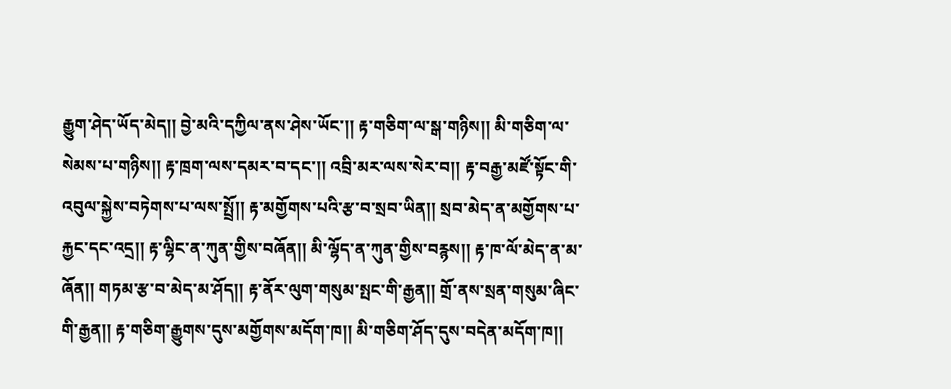རྒྱུག་ཤེད་ཡོད་མེད།། བྱེ་མའི་དཀྱིལ་ནས་ཤེས་ཡོང་།། རྟ་གཅིག་ལ་སྒ་གཉིས།། མི་གཅིག་ལ་སེམས་པ་གཉིས།། རྟ་ཁྲག་ལས་དམར་བ་དང་།། འབྲི་མར་ལས་སེར་བ།། རྟ་བརྒྱ་མཛོ་སྟོང་གི་འབུལ་སྐྱེས་བཏེགས་པ་ལས་སྤྲོ།། རྟ་མགྱོགས་པའི་རྩ་བ་སྲབ་ཡིན།། སྲབ་མེད་ན་མགྱོགས་པ་རྐྱང་དང་འདྲ།། རྟ་ལྷིང་ན་ཀུན་གྱིས་བཞོན།། མི་ལྷོད་ན་ཀུན་གྱིས་བརྙས།། རྟ་ཁ་ལོ་མེད་ན་མ་ཞོན།། གཏམ་རྩ་བ་མེད་མ་ཤོད།། རྟ་ནོར་ལུག་གསུམ་སྤང་གི་རྒྱན།། གྲོ་ནས་སྲན་གསུམ་ཞིང་གི་རྒྱན།། རྟ་གཅིག་རྒྱུགས་དུས་མགྱོགས་མདོག་ཁ།། མི་གཅིག་ཤོད་དུས་བདེན་མདོག་ཁ།།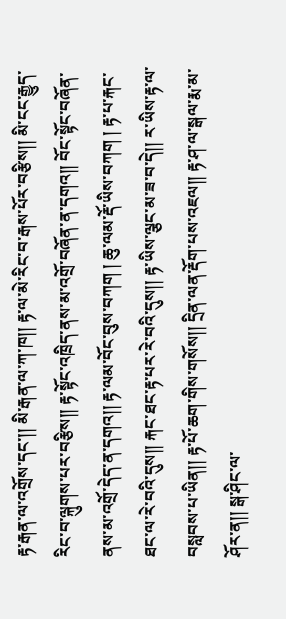རྟ་རྒན་ལ་འགྲོས་དང་།། མི་རྒན་ལ་ཀ་ཁ།། རྟ་ལ་མེ་རིང་བ་རྒས་པོར་བརྩིས།། མི་ངང་རྒྱུད་རིང་བ་ལྐུགས་པར་བརྩིས།། རྟ་སྟོང་འཁྲིད་ནས་མ་འགྲོ་བཞོན་ན་དགའ།། བོང་སྟོང་བཞོན་ནས་མ་འགྲོ་དེད་ན་དགའ།། རྟ་ལམ་བོང་བུས་བཀག ། ཆུ་ལམ་རྡོ་ཡིས་བཀག ། རྟ་པ་རྐང་ཐང་ལ་རེ་བའི་དུས།། རྐང་ཐང་རྟ་པར་རེ་བའི་དུས།། རྟ་ཡིས་ལྕང་མ་ཟ་བ་དེ།། ར་ཡིས་རྟ་ལ་བསླབས་པ་ཡིན།། རྟ་པོ་ཆག་གིས་གསོས།། དྲིན་ལན་རྡོག་པས་འཇལ།། རྟ་ཤ་ལ་སྒལ་རྨ་མ་ཤོར་ན།། སྒ་ཤིང་ལ་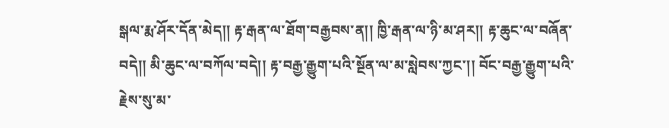སྒལ་རྨ་ཤོར་དོན་མེད།། རྟ་རྒན་ལ་ཐོག་བརྒྱབས་ན།། ཁྱི་རྒན་ལ་ཉི་མ་ཤར།། རྟ་ཆུང་ལ་བཞོན་བདེ།། མི་ཆུང་ལ་བཀོལ་བདེ།། རྟ་བརྒྱ་རྒྱུག་པའི་སྔོན་ལ་མ་སླེབས་ཀྱང་།། བོང་བརྒྱ་རྒྱུག་པའི་རྗེས་སུ་མ་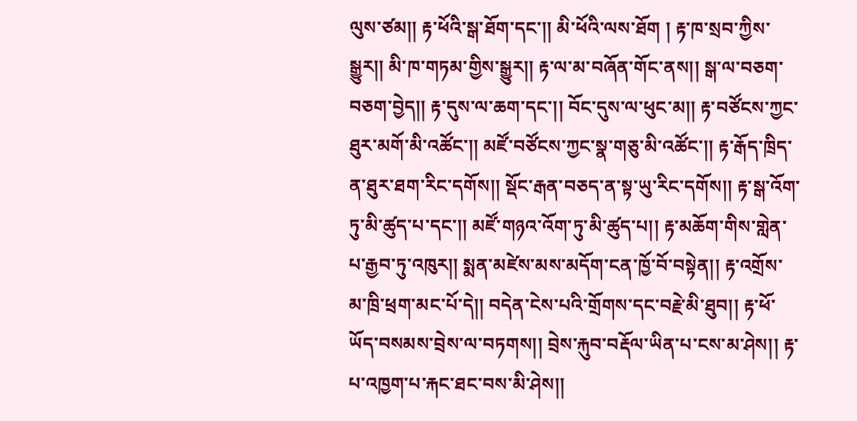ལུས་ཙམ།། རྟ་ཕོའི་སྒ་ཐོག་དང་།། མི་ཕོའི་ལས་ཐོག ། རྟ་ཁ་སྲབ་ཀྱིས་སྒྱུར།། མི་ཁ་གཏམ་གྱིས་སྒྱུར།། རྟ་ལ་མ་བཞོན་གོང་ནས།། སྒ་ལ་བཅག་བཅག་བྱེད།། རྟ་དུས་ལ་ཆག་དང་།། བོང་དུས་ལ་ཕུང་མ།། རྟ་བཙོངས་ཀྱང་ཐུར་མགོ་མི་འཚོང་།། མཛོ་བཙོངས་ཀྱང་སྣ་གཅུ་མི་འཚོང་།། རྟ་རྒོད་ཁྲིད་ན་ཐུར་ཐག་རིང་དགོས།། སྡོང་རྒན་བཅད་ན་སྟ་ཡུ་རིང་དགོས།། རྟ་སྒ་འོག་ཏུ་མི་ཚུད་པ་དང་།། མཛོ་གཉའ་འོག་ཏུ་མི་ཚུད་པ།། རྟ་མཆོག་གིས་གླེན་པ་རྒྱབ་ཏུ་འཁུར།། སྨན་མཛེས་མས་མདོག་ངན་ཁྱོ་བོ་བསྟེན།། རྟ་འགྲོས་མ་ཁྲི་ཕྲག་མང་པོ་དེ།། བདེན་ངེས་པའི་གྲོགས་དང་བརྗེ་མི་ཐུབ།། རྟ་ཕོ་ཡོད་བསམས་བྲེས་ལ་བཏགས།། བྲེས་རྐུབ་བརྡོལ་ཡིན་པ་ངས་མ་ཤེས།། རྟ་པ་འཁྱག་པ་རྐང་ཐང་བས་མི་ཤེས།།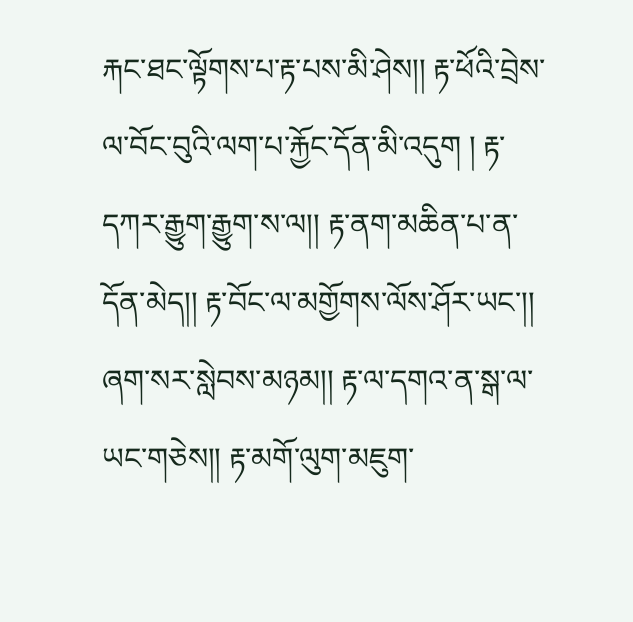རྐང་ཐང་ལྟོགས་པ་རྟ་པས་མི་ཤེས།། རྟ་ཕོའི་བྲེས་ལ་བོང་བུའི་ལག་པ་རྐྱོང་དོན་མི་འདུག ། རྟ་དཀར་རྒྱུག་རྒྱུག་ས་ལ།། རྟ་ནག་མཆིན་པ་ན་དོན་མེད།། རྟ་བོང་ལ་མགྱོགས་ལོས་ཤོར་ཡང་།། ཞག་སར་སླེབས་མཉམ།། རྟ་ལ་དགའ་ན་སྒ་ལ་ཡང་གཅེས།། རྟ་མགོ་ལུག་མཇུག་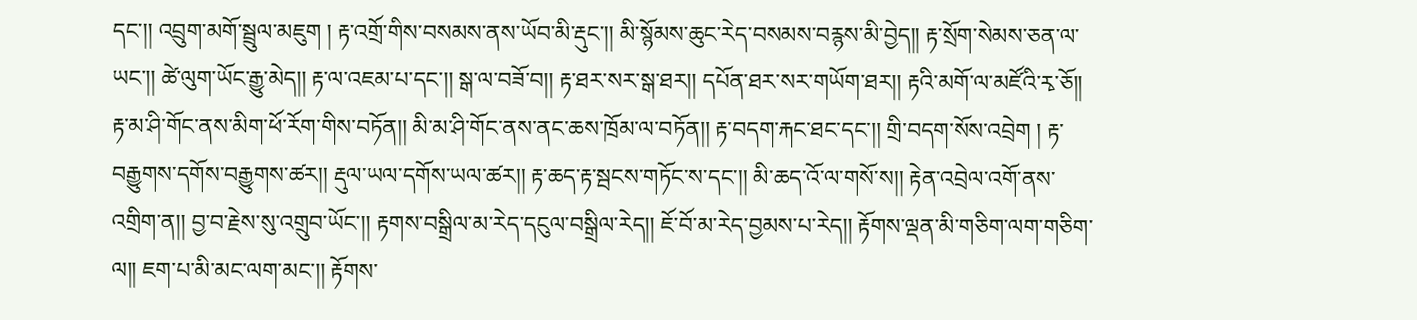དང་།། འབྲུག་མགོ་སྦྲུལ་མཇུག ། རྟ་འགྲོ་གིས་བསམས་ནས་ཡོབ་མི་རྡུང་།། མི་སྙོམས་ཆུང་རེད་བསམས་བརྙས་མི་བྱེད།། རྟ་སྲོག་སེམས་ཅན་ལ་ཡང་།། ཚེ་ལུག་ཡོང་རྒྱུ་མེད།། རྟ་ལ་འཇམ་པ་དང་།། སྒ་ལ་བཟོ་བ།། རྟ་ཐར་སར་སྒ་ཐར།། དཔོན་ཐར་སར་གཡོག་ཐར།། རྟའི་མགོ་ལ་མཛོའི་རྭ་ཅོ།། རྟ་མ་ཤི་གོང་ནས་མིག་ཕོ་རོག་གིས་བཏོན།། མི་མ་ཤི་གོང་ནས་ནང་ཆས་ཁྲོམ་ལ་བཏོན།། རྟ་བདག་རྐང་ཐང་དང་།། གྲི་བདག་སོས་འབྲེག ། རྟ་བརྒྱུགས་དགོས་བརྒྱུགས་ཚར།། རྡུལ་ཡལ་དགོས་ཡལ་ཚར།། རྟ་ཆད་རྟ་སྦངས་གཏོང་ས་དང་།། མི་ཆད་འོ་ལ་གསོ་ས།། རྟེན་འབྲེལ་འགོ་ནས་འགྲིག་ན།། བྱ་བ་རྗེས་སུ་འགྲུབ་ཡོང་།། རྟགས་བསྒྲིལ་མ་རེད་དངུལ་བསྒྲིལ་རེད།། ཇོ་བོ་མ་རེད་བྱམས་པ་རེད།། རྟོགས་ལྡན་མི་གཅིག་ལག་གཅིག་ལ།། ཇག་པ་མི་མང་ལག་མང་།། རྟོགས་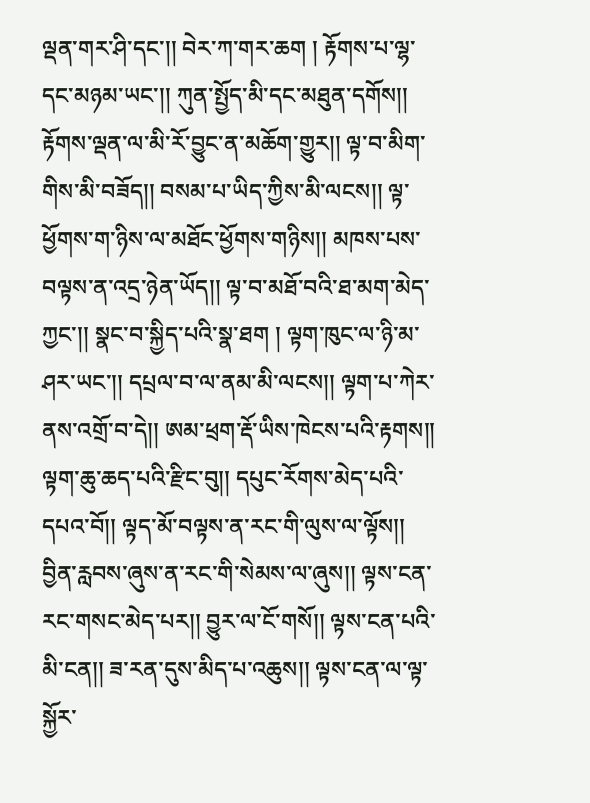ལྡན་གར་ཤི་དང་།། བེར་ཀ་གར་ཆག ། རྟོགས་པ་ལྷ་དང་མཉམ་ཡང་།། ཀུན་སྤྱོད་མི་དང་མཐུན་དགོས།། རྟོགས་ལྡན་ལ་མི་རོ་བྱུང་ན་མཆོག་གྱུར།། ལྟ་བ་མིག་གིས་མི་བཟོད།། བསམ་པ་ཡིད་ཀྱིས་མི་ལངས།། ལྟ་ཕྱོགས་ག་ཉིས་ལ་མཐོང་ཕྱོགས་གཉིས།། མཁས་པས་བལྟས་ན་འདྲ་ཉེན་ཡོད།། ལྟ་བ་མཐོ་བའི་ཐ་མག་མེད་ཀྱང་།། སྣང་བ་སྐྱིད་པའི་སྣ་ཐག ། ལྟག་ཁུང་ལ་ཉི་མ་ཤར་ཡང་།། དཔྲལ་བ་ལ་ནམ་མི་ལངས།། ལྟག་པ་ཀེར་ནས་འགྲོ་བ་དེ།། ཨམ་ཕྲག་རྡོ་ཡིས་ཁེངས་པའི་རྟགས།། ལྟག་ཆུ་ཆད་པའི་རྫིང་བུ།། དཔུང་རོགས་མེད་པའི་དཔའ་བོ།། ལྟད་མོ་བལྟས་ན་རང་གི་ལུས་ལ་ལྟོས།། བྱིན་རླབས་ཞུས་ན་རང་གི་སེམས་ལ་ཞུས།། ལྟས་ངན་རང་གསང་མེད་པར།། བྱུར་ལ་ངོ་གསོ།། ལྟས་ངན་པའི་མི་ངན།། ཟ་རན་དུས་མིད་པ་འཆུས།། ལྟས་ངན་ལ་ལྟ་སྐྱོར་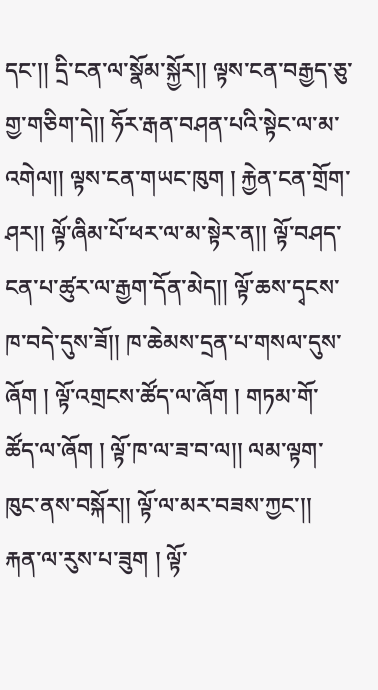དང་།། དྲི་ངན་ལ་སྣོམ་སྐྱོར།། ལྟས་ངན་བརྒྱད་ཅུ་གྱ་གཅིག་དེ།། ཧོར་རྒན་བཤན་པའི་སྟེང་ལ་མ་འགེལ།། ལྟས་ངན་གཡང་ཁུག ། རྐྱེན་ངན་གྲོག་ཤར།། ལྟོ་ཞིམ་པོ་ཕར་ལ་མ་སྟེར་ན།། ལྟོ་བཤད་ངན་པ་ཚུར་ལ་རྒྱག་དོན་མེད།། ལྟོ་ཆས་དྭངས་ཁ་བདེ་དུས་ཟོ།། ཁ་ཆེམས་དྲན་པ་གསལ་དུས་ཞོག ། ལྟོ་འགྲངས་ཚོད་ལ་ཞོག ། གཏམ་གོ་ཚོད་ལ་ཞོག ། ལྟོ་ཁ་ལ་ཟ་བ་ལ།། ལམ་ལྟག་ཁུང་ནས་བསྐོར།། ལྟོ་ལ་མར་བཟས་ཀྱང་།། རྐན་ལ་རུས་པ་ཟུག ། ལྟོ་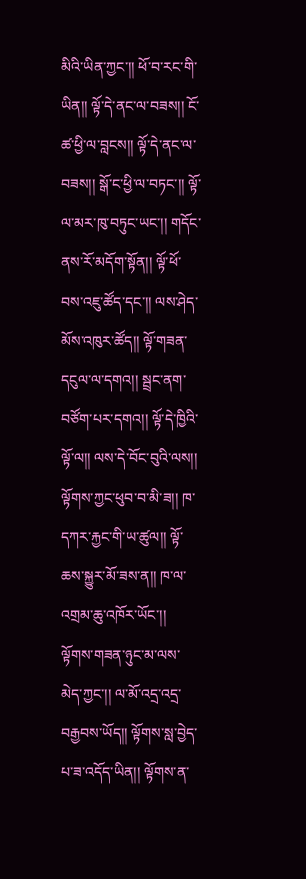མིའི་ཡིན་ཀྱང་།། ཕོ་བ་རང་གི་ཡིན།། ལྟོ་དེ་ནང་ལ་བཟས།། ངོ་ཚ་ཕྱི་ལ་བླངས།། ལྟོ་དེ་ནང་ལ་བཟས།། སྒོ་ང་ཕྱི་ལ་བཏང་།། ལྟོ་ལ་མར་ཁུ་བཏུང་ཡང་།། གདོང་ནས་རོ་མདོག་སྟོན།། ལྟོ་ཕོ་བས་འཇུ་ཚོད་དང་།། ལས་ཤེད་མོས་འཁུར་ཚོད།། ལྟོ་གཟན་དངུལ་ལ་དགའ།། སྦྲང་ནག་བཙོག་པར་དགའ།། ལྟོ་དེ་ཁྱིའི་ལྟོ་ལ།། ལས་དེ་བོང་བུའི་ལས།། ལྟོགས་ཀྱང་ཕུབ་བ་མི་ཟ།། ཁ་དཀར་རྐྱང་གི་ཡ་ཚུལ།། ལྟོ་ཆས་སྐྱུར་མོ་ཟས་ན།། ཁ་ལ་འགྲམ་ཆུ་འཁོར་ཡོང་།། ལྟོགས་གཟན་ཉུང་མ་ལས་མེད་ཀྱང་།། ལ་མོ་འདྲ་འདྲ་བརྒྱབས་ཡོད།། ལྟོགས་སླ་བྱེད་པ་ཟ་འདོད་ཡིན།། ལྟོགས་ན་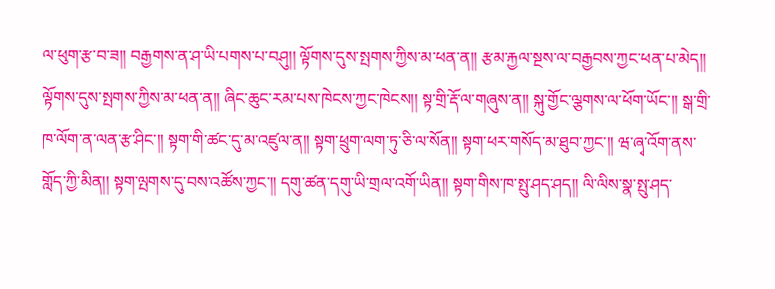ལ་ཕུག་རྩ་བ་ཟ།། བརྒྱགས་ན་ཤ་ཡི་པགས་པ་བཤུ།། ལྟོགས་དུས་སྤགས་ཀྱིས་མ་ཕན་ན།། རྩམ་རྐྱལ་སྔས་ལ་བརྒྱབས་ཀྱང་ཕན་པ་མེད།། ལྟོགས་དུས་སྤགས་ཀྱིས་མ་ཕན་ན།། ཞིང་ཆུང་རམ་པས་ཁེངས་ཀྱང་ཁེངས།། སྟ་གྲི་རྡོ་ལ་གཞུས་ན།། སྐུ་གྱོང་ལྕགས་ལ་ཕོག་ཡོང་།། སྒ་གྲི་ཁ་ལོག་ན་ལན་རྩ་ཤིང་།། སྟག་གི་ཚང་དུ་མ་འཛུལ་ན།། སྟག་ཕྲུག་ལག་ཏུ་ཅི་ལ་སོན།། སྟག་ཕར་གསོད་མ་ཐུབ་ཀྱང་།། ཝ་ཞྭ་འོག་ནས་གློད་ཀྱི་མིན།། སྟག་ལྤགས་དུ་བས་འཚོས་ཀྱང་།། དགུ་ཚན་དགུ་ཡི་གྲལ་འགོ་ཡིན།། སྟག་གིས་ཁ་སྤུ་ཤད་ཤད།། ལི་ལིས་སྣ་སྤུ་ཤད་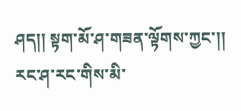ཤད།། སྟག་མོ་ཤ་གཟན་ལྟོགས་ཀྱང་།། རང་ཤ་རང་གིས་མི་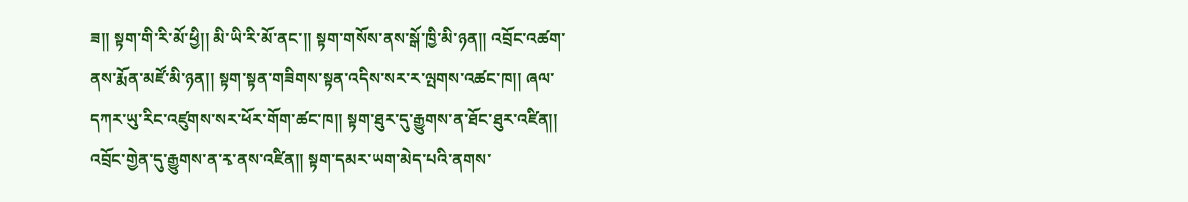ཟ།། སྟག་གི་རི་མོ་ཕྱི།། མི་ཡི་རི་མོ་ནང་།། སྟག་གསོས་ནས་སྒོ་ཁྱི་མི་ཉན།། འབྲོང་འཚག་ནས་རྨོན་མཛོ་མི་ཉན།། སྟག་སྟན་གཟིགས་སྟན་འདིས་སར་ར་ལྤགས་འཚང་ཁ།། ཞལ་དཀར་ཡུ་རིང་འཛུགས་སར་ཕོར་གོག་ཚང་ཁ།། སྟག་ཐུར་དུ་རྒྱུགས་ན་ཐོང་ཐུར་འཛིན།། འབྲོང་གྱེན་དུ་རྒྱུགས་ན་རྭ་ནས་འཛིན།། སྟག་དམར་ཡག་མེད་པའི་ནགས་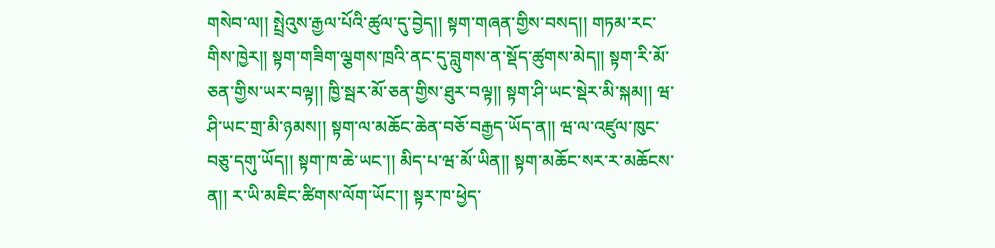གསེབ་ལ།། སྤྲེའུས་རྒྱལ་པོའི་ཚུལ་དུ་བྱེད།། སྟག་གཞན་གྱིས་བསད།། གཏམ་རང་གིས་ཁྱེར།། སྟག་གཟིག་ལྕགས་ཁྲའི་ནང་དུ་བླུགས་ན་སྡོད་ཚུགས་མེད།། སྟག་རི་མོ་ཅན་གྱིས་ཡར་བལྟ།། ཁྱི་སྦར་མོ་ཅན་གྱིས་ཐུར་བལྟ།། སྟག་ཤི་ཡང་སྡེར་མི་སྐམ།། ཝ་ཤི་ཡང་གྲ་མི་ཉམས།། སྟག་ལ་མཆོང་ཆེན་བཅོ་བརྒྱད་ཡོད་ན།། ཝ་ལ་འཛུལ་ཁུང་བཅུ་དགུ་ཡོད།། སྟག་ཁ་ཆེ་ཡང་།། མིད་པ་ཝ་མོ་ཡིན།། སྟག་མཆོང་སར་ར་མཆོངས་ན།། ར་ཡི་མཇིང་ཚིགས་ལོག་ཡོང་།། སྟར་ཁ་ཕྱེད་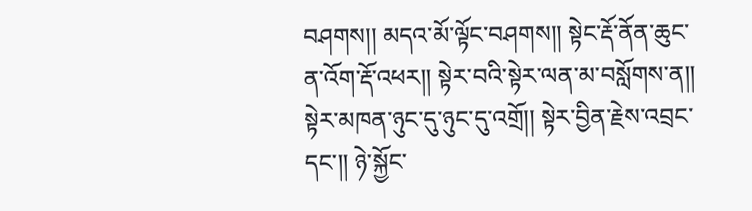བཤགས།། མདའ་མོ་ལྟོང་བཤགས།། སྟེང་རྡོ་ནོན་ཆུང་ན་འོག་རྡོ་འཕར།། སྟེར་བའི་སྟེར་ལན་མ་བསློགས་ན།། སྟེར་མཁན་ཉུང་དུ་ཉུང་དུ་འགྲོ།། སྟེར་བྱིན་རྗེས་འབྲང་དང་།། ཉེ་སྐྱོང་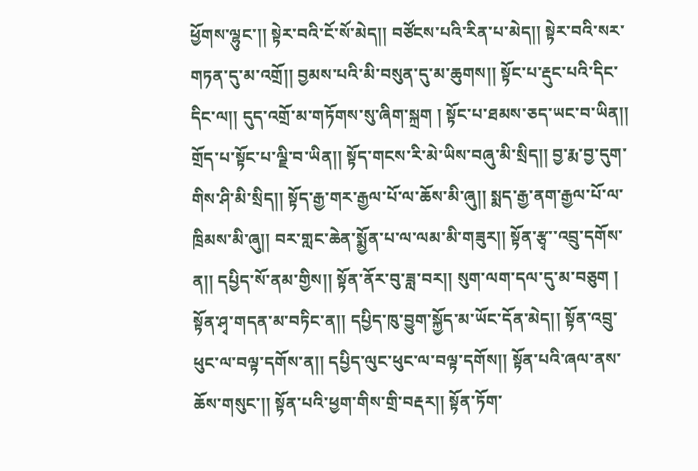ཕྱོགས་ལྷུང་།། སྟེར་བའི་ངོ་སོ་མེད།། བཙོངས་པའི་རིན་པ་མེད།། སྟེར་བའི་སར་གཏན་དུ་མ་འགྲོ།། བྱམས་པའི་མི་བསུན་དུ་མ་ཆུགས།། སྟོང་པ་རྡུང་པའི་དིང་དིང་ལ།། དུད་འགྲོ་མ་གཏོགས་སུ་ཞིག་སྐྲག ། སྟོང་པ་ཐམས་ཅད་ཡང་བ་ཡིན།། གྲོད་པ་སྟོང་པ་ལྗི་བ་ཡིན།། སྟོད་གངས་རི་མེ་ཡིས་བཞུ་མི་སྲིད།། བྱ་རྨ་བྱ་དུག་གིས་ཤི་མི་སྲིད།། སྟོད་རྒྱ་གར་རྒྱལ་པོ་ལ་ཆོས་མི་ཞུ།། སྨད་རྒྱ་ནག་རྒྱལ་པོ་ལ་ཁྲིམས་མི་ཞུ།། བར་གླང་ཆེན་སྨྱོན་པ་ལ་ལམ་མི་གཟུར།། སྟོན་རྩྭ་་འབྲུ་དགོས་ན།། དཔྱིད་སོ་ནམ་གྱིས།། སྟོན་ནོར་བུ་ཟླ་བར།། སུག་ལག་དལ་དུ་མ་བཅུག ། སྟོན་ཤྭ་གདན་མ་བཏིང་ན།། དཔྱིད་ཁུ་བྱུག་སྐྱོད་མ་ཡོང་དོན་མེད།། སྟོན་འབྲུ་ཕུང་ལ་བལྟ་དགོས་ན།། དཔྱིད་ལུང་ཕུང་ལ་བལྟ་དགོས།། སྟོན་པའི་ཞལ་ནས་ཆོས་གསུང་།། སྟོན་པའི་ཕྱག་གིས་གྲི་བརྡར།། སྟོན་ཏོག་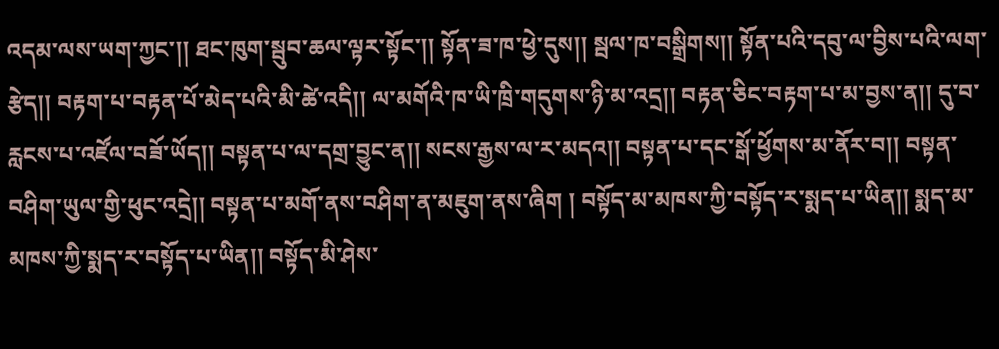འདམ་ལས་ཡག་ཀྱང་།། ཐང་ཁུག་སྦུབ་ཆལ་ལྟར་སྟོང་།། སྟོན་ཟ་ཁ་ཕྱེ་དུས།། སྦལ་ཁ་བསྒྲིགས།། སྟོན་པའི་དབུ་ལ་བྱིས་པའི་ལག་རྩེད།། བརྟག་པ་བརྟན་པོ་མེད་པའི་མི་ཚེ་འདི།། ལ་མགོའི་ཁ་ཡི་ཁྲི་གདུགས་ཉི་མ་འདྲ།། བརྟན་ཅིང་བརྟག་པ་མ་བྱས་ན།། དུ་བ་རླངས་པ་འཛོལ་བཟོ་ཡོད།། བསྟན་པ་ལ་དགྲ་བྱུང་ན།། སངས་རྒྱས་ལ་ར་མདའ།། བསྟན་པ་དང་སྒོ་ཕྱོགས་མ་ནོར་བ།། བསྟན་བཤིག་ཡུལ་གྱི་ཕུང་འདྲེ།། བསྟན་པ་མགོ་ནས་བཤིག་ན་མཇུག་ནས་ཞིག ། བསྟོད་མ་མཁས་ཀྱི་བསྟོད་ར་སྨད་པ་ཡིན།། སྨད་མ་མཁས་ཀྱི་སྨད་ར་བསྟོད་པ་ཡིན།། བསྟོད་མི་ཤེས་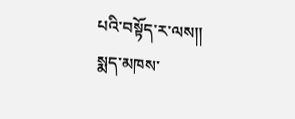པའི་བསྟོད་ར་ལས།། སྨད་མཁས་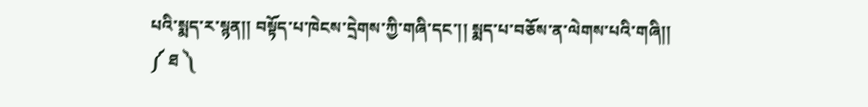པའི་སྨད་ར་སྙན།། བསྟོད་པ་ཁེངས་དྲེགས་ཀྱི་གཞི་དང་།། སྨད་པ་བཅོས་ན་ལེགས་པའི་གཞི།།
༼ ཐ ༽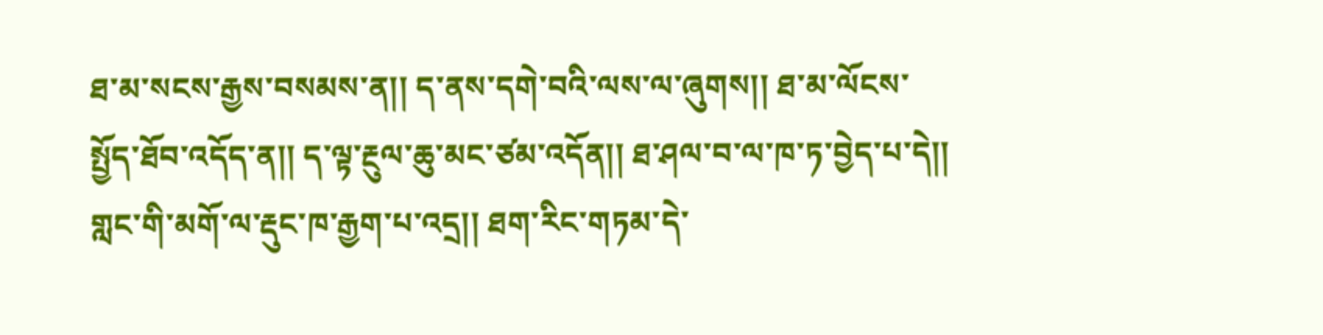ཐ་མ་སངས་རྒྱས་བསམས་ན།། ད་ནས་དགེ་བའི་ལས་ལ་ཞུགས།། ཐ་མ་ལོངས་སྤྱོད་ཐོབ་འདོད་ན།། ད་ལྟ་རྔུལ་ཆུ་མང་ཙམ་འདོན།། ཐ་ཤལ་བ་ལ་ཁ་ཏ་བྱེད་པ་དེ།། གླང་གི་མགོ་ལ་རྡུང་ཁ་རྒྱག་པ་འདྲ།། ཐག་རིང་གཏམ་དེ་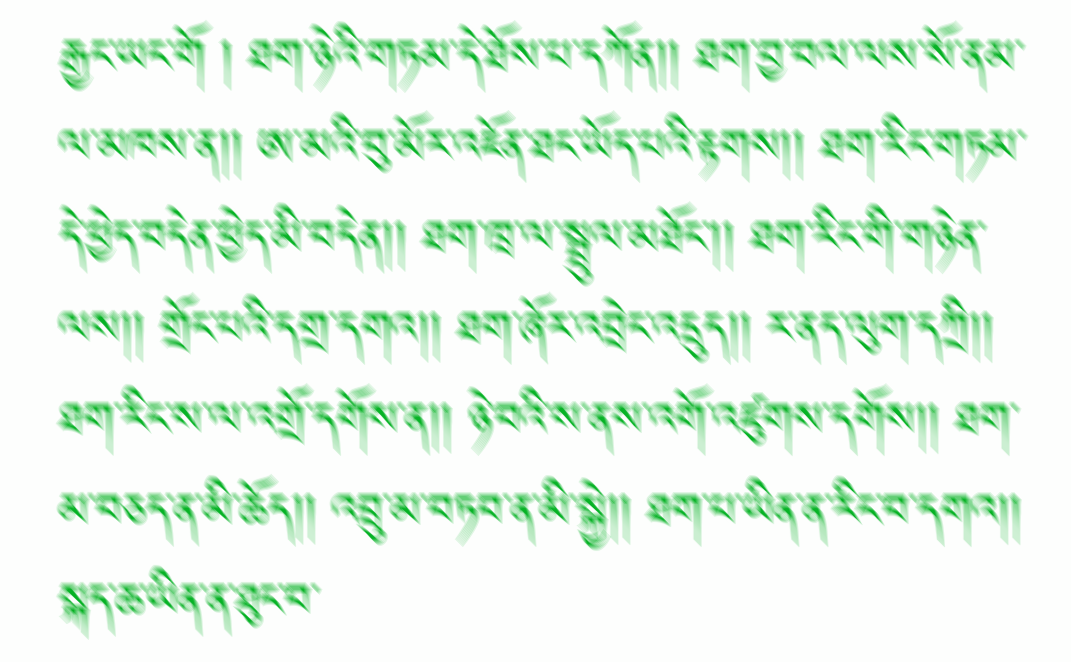རྒྱང་ཡང་གོ ། ཐག་ཉེའི་གཏམ་དེ་ཐོས་པ་དཀོན།། ཐག་བྱ་བལ་ལས་སོ་ནམ་ལ་མཁས་ན།། ཨ་མའི་བུ་མོར་འཇོན་ཐང་ཡོད་པའི་རྟགས།། ཐག་རིང་གཏམ་དེ་ཕྱེད་བདེན་ཕྱེད་མི་བདེན།། ཐག་ཁྲ་ལ་སྦྲུལ་མཐོང་།། ཐག་རིང་གི་གཉེན་ལས།། གྲོང་པའི་དགྲ་དགའ།། ཐག་ཞོར་འབྲེང་འདྲུད།། ར་ནད་ལུག་དཀྲི།། ཐག་རིང་ས་ལ་འགྲོ་དགོས་ན།། ཉེ་བའི་ས་ནས་འགོ་འཛུགས་དགོས།། ཐག་མ་བཅད་ན་མི་ཆོད།། འབྲུ་མ་བཏབ་ན་མི་སྐྱེ།། ཐག་པ་ཡིན་ན་རིང་བ་དགའ།། སྐད་ཆ་ཡིན་ན་ཐུང་བ་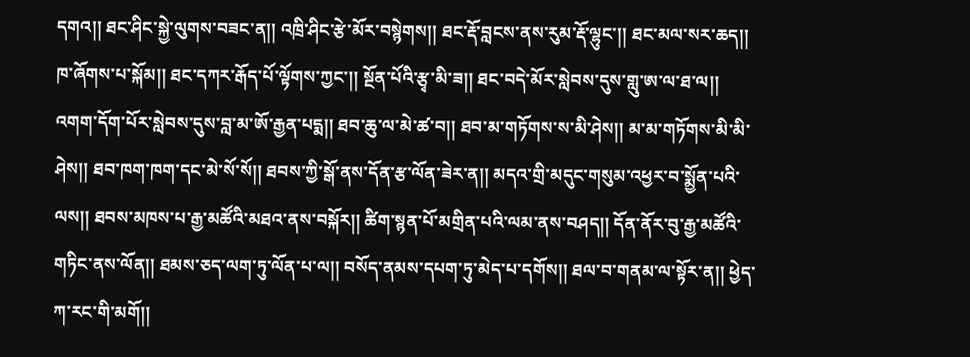དགའ།། ཐང་ཤིང་སྐྱེ་ལུགས་བཟང་ན།། འཁྲི་ཤིང་རྩེ་མོར་བསྙེགས།། ཐང་རྡོ་བླངས་ནས་རུམ་རྡོ་ལྷུང་།། ཐང་མལ་སར་ཆད།། ཁ་ཞོགས་པ་སྐོམ།། ཐང་དཀར་རྒོད་པོ་ལྟོགས་ཀྱང་།། སྔོན་པོའི་རྩྭ་མི་ཟ།། ཐང་བདེ་མོར་སླེབས་དུས་གླུ་ཨ་ལ་ཐ་ལ།། འགག་དོག་པོར་སླེབས་དུས་བླ་མ་ཨོ་རྒྱན་པདྨ།། ཐབ་ཆུ་ལ་མེ་ཚ་བ།། ཐབ་མ་གཏོགས་ས་མི་ཤེས།། མ་མ་གཏོགས་མི་མི་ཤེས།། ཐབ་ཁག་ཁག་དང་མེ་སོ་སོ།། ཐབས་ཀྱི་སྒོ་ནས་དོན་རྩ་ལོན་ཟེར་ན།། མདའ་གྲི་མདུང་གསུམ་འཕྱར་བ་སྨྱོན་པའི་ལས།། ཐབས་མཁས་པ་རྒྱ་མཚོའི་མཐའ་ནས་བསྐོར།། ཚིག་སྙན་པོ་མགྲིན་པའི་ལམ་ནས་བཤད།། དོན་ནོར་བུ་རྒྱ་མཚོའི་གཏིང་ནས་ལོན།། ཐམས་ཅད་ལག་ཏུ་ལོན་པ་ལ།། བསོད་ནམས་དཔག་ཏུ་མེད་པ་དགོས།། ཐལ་བ་གནམ་ལ་སྟོར་ན།། ཕྱེད་ཀ་རང་གི་མགོ།།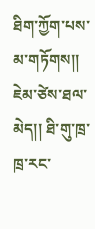ཐིག་ཀྱོག་པས་མ་གཏོགས།། ཇེམ་ཙེས་ཐལ་མེད།། ཐི་གུ་ཁྲ་ཁྲ་རང་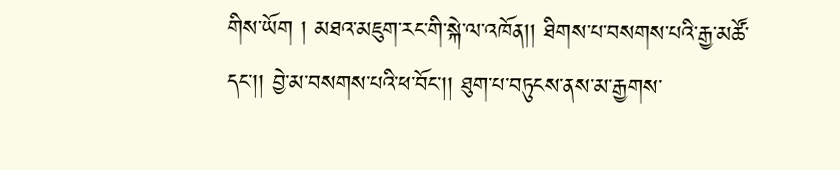གིས་ཡོག ། མཐའ་མཇུག་རང་གི་སྐེ་ལ་འཁོན།། ཐིགས་པ་བསགས་པའི་རྒྱ་མཚོ་དང་།། བྱེ་མ་བསགས་པའི་ཕ་བོང་།། ཐུག་པ་བཏུངས་ནས་མ་རྒྱགས་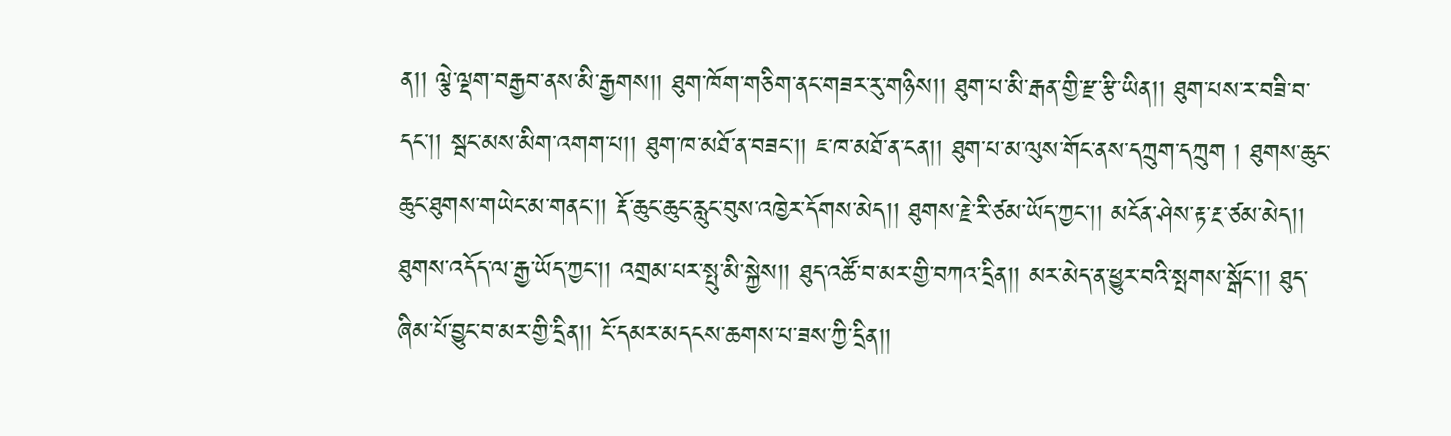ན།། ལྕེ་ལྡག་བརྒྱབ་ནས་མི་རྒྱགས།། ཐུག་ཁོག་གཅིག་ནང་གཟར་རུ་གཉིས།། ཐུག་པ་མི་རྒན་གྱི་རྫ་རྩི་ཡིན།། ཐུག་པས་ར་བཟི་བ་དང་།། སྦང་མས་མིག་འགག་པ།། ཐུག་ཁ་མཐོ་ན་བཟང་།། ཇ་ཁ་མཐོ་ན་ངན།། ཐུག་པ་མ་ལུས་གོང་ནས་དཀྲུག་དཀྲུག ། ཐུགས་ཆུང་ཆུང་ཐུགས་གཡེང་མ་གནང་།། རྡོ་ཆུང་ཆུང་རླུང་བུས་འཁྱེར་དོགས་མེད།། ཐུགས་རྗེ་རི་ཙམ་ཡོད་ཀྱང་།། མངོན་ཤེས་རྟ་རྔ་ཙམ་མེད།། ཐུགས་འདོད་ལ་རྒྱ་ཡོད་ཀྱང་།། འགྲམ་པར་སྤུ་མི་སྐྱེས།། ཐུད་འཚོ་བ་མར་གྱི་བཀའ་དྲིན།། མར་མེད་ན་ཕྱུར་བའི་སྤགས་སྒོང་།། ཐུད་ཞིམ་པོ་བྱུང་བ་མར་གྱི་དྲིན།། ངོ་དམར་མདངས་ཆགས་པ་ཟས་ཀྱི་དྲིན།།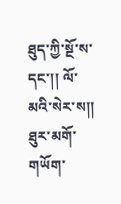ཐུད་ཀྱི་སྔོ་ས་དང་།། ལོ་མའི་སེར་ས།། ཐུར་མགོ་གཡོག་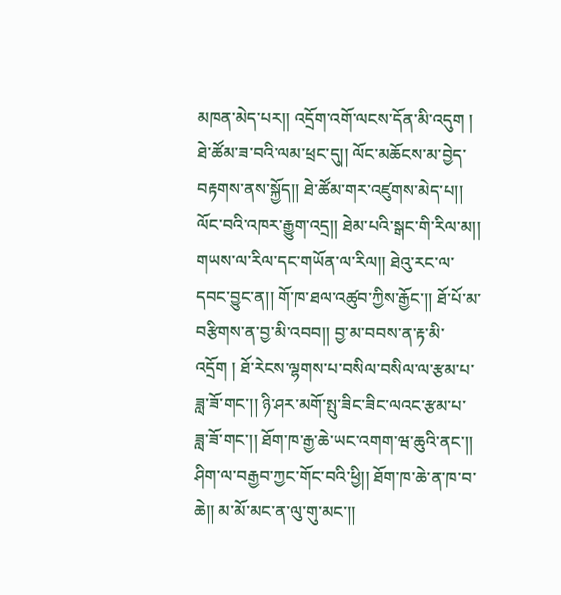མཁན་མེད་པར།། འདྲོག་འགོ་ལངས་དོན་མི་འདུག ། ཐེ་ཚོམ་ཟ་བའི་ལམ་ཕྲང་དུ།། ལོང་མཆོངས་མ་བྱེད་བརྟགས་ནས་སྐྱོད།། ཐེ་ཚོམ་གར་འཛུགས་མེད་པ།། ལོང་བའི་འཁར་རྒྱུག་འདྲ།། ཐེམ་པའི་སྒང་གི་རིལ་མ།། གཡས་ལ་རིལ་དང་གཡོན་ལ་རིལ།། ཐེའུ་རང་ལ་དབང་བྱུང་ན།། གོ་ཁ་ཐལ་འཚུབ་ཀྱིས་རྒྱོང་།། ཐོ་པོ་མ་བརྩིགས་ན་བྱ་མི་འབབ།། བྱ་མ་བབས་ན་རྟ་མི་འདྲོག ། ཐོ་རེངས་ལྷགས་པ་བསིལ་བསིལ་ལ་རྩམ་པ་ཟླ་ཟོ་གང་།། ཉི་ཤར་མགོ་སྤུ་ཟིང་ཟིང་ལའང་རྩམ་པ་ཟླ་ཟོ་གང་།། ཐོག་ཁ་རྒྱ་ཆེ་ཡང་འགག་ཝ་ཆུའི་ནང་།། ཤིག་ལ་བརྒྱབ་ཀྱང་གོང་བའི་ཕྱི།། ཐོག་ཁ་ཆེ་ན་ཁ་བ་ཆེ།། མ་མོ་མང་ན་ལུ་གུ་མང་།།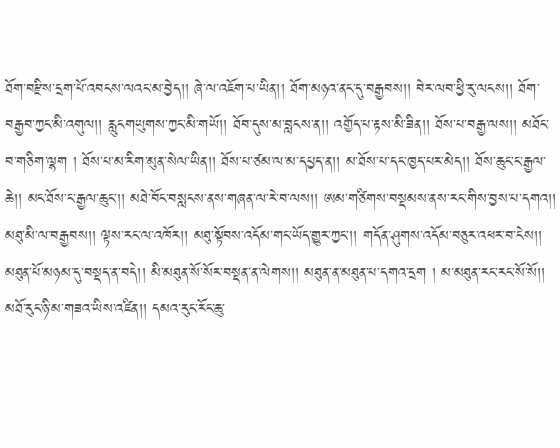ཐོག་བརྫིས་དྲག་པོ་འབངས་ལའང་མ་བྱེད།། ཞེ་ལ་འཇོག་པ་ཡིན།། ཐོག་མཉའ་ནང་དུ་བརྒྱབས།། བེར་ལབ་ཕྱི་རུ་ལངས།། ཐོག་བརྒྱབ་ཀྱང་མི་འགུལ།། རླུངགཡུགས་ཀྱང་མི་གཡོ།། ཐོབ་དུས་མ་བླངས་ན།། འགྱོད་པ་རྟས་མི་ཟིན།། ཐོས་པ་བརྒྱ་ལས།། མཐོང་བ་གཅིག་ལྷག ། ཐོས་པ་མ་རིག་མུན་སེལ་ཡིན།། ཐོས་པ་ཙམ་ལ་མ་དཔྱད་ན།། མ་ཐོས་པ་དང་ཁྱད་པར་མེད།། ཐོས་ཆུང་ང་རྒྱལ་ཆེ།། མང་ཐོས་ང་རྒྱལ་ཆུང་།། མཐེ་བོང་བསླངས་ནས་གཞན་ལ་རེ་བ་ལས།། ཨམ་གཙིགས་བསྡམས་ནས་རང་གིས་བྱས་པ་དགའ།། མཐུ་མི་ལ་བརྒྱབས།། ལྟས་རང་ལ་འཁོར།། མཐུ་སྟོབས་འདོམ་གང་ཡོད་གྱུར་ཀྱང་།། གདོན་ཤུགས་འདོམ་བཅུར་འཕར་བ་ངེས།། མཐུན་པོ་མཉམ་དུ་བསྡད་ན་བདེ།། མི་མཐུན་སོ་སོར་བསྡན་ན་ལེགས།། མཐུན་ན་མཐུན་པ་དགའ་དྲག ། མ་མཐུན་རང་རང་སོ་སོ།། མཐོ་རུང་ཉི་མ་གཟའ་ཡིས་འཛིན།། དམའ་རུང་རོང་ཆུ་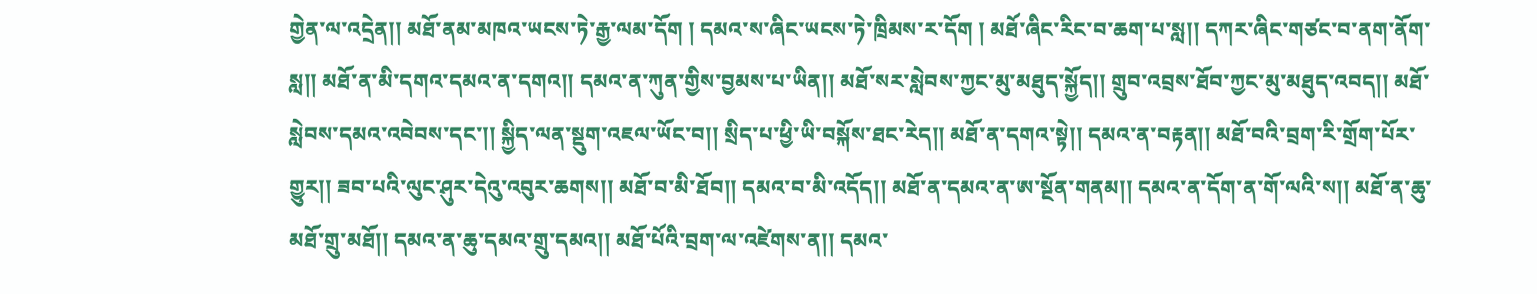གྱེན་ལ་འདྲེན།། མཐོ་ནམ་མཁའ་ཡངས་ཏེ་རྒྱ་ལམ་དོག ། དམའ་ས་ཞིང་ཡངས་ཏེ་ཁྲིམས་ར་དོག ། མཐོ་ཞིང་རིང་བ་ཆག་པ་སླ།། དཀར་ཞིང་གཙང་བ་ནག་ནོག་སླ།། མཐོ་ན་མི་དགའ་དམའ་ན་དགའ།། དམའ་ན་ཀུན་གྱིས་བྱམས་པ་ཡིན།། མཐོ་སར་སླེབས་ཀྱང་མུ་མཐུད་སྐྱོད།། གྲུབ་འབྲས་ཐོབ་ཀྱང་མུ་མཐུད་འབད།། མཐོ་སླེབས་དམའ་འབེབས་དང་།། སྐྱིད་ལན་སྡུག་འཇལ་ཡོང་བ།། སྲིད་པ་ཕྱི་ཡི་བསྐོས་ཐང་རེད།། མཐོ་ན་དགའ་སྟེ།། དམའ་ན་བརྟན།། མཐོ་བའི་བྲག་རི་གྲོག་པོར་གྱུར།། ཟབ་པའི་ལུང་ཤུར་དེའུ་འབུར་ཆགས།། མཐོ་བ་མི་ཐོབ།། དམའ་བ་མི་འདོད།། མཐོ་ན་དམའ་ན་ཨ་སྔོན་གནམ།། དམའ་ན་དོག་ན་གོ་ལའི་ས།། མཐོ་ན་ཆུ་མཐོ་གྲུ་མཐོ།། དམའ་ན་ཆུ་དམའ་གྲུ་དམའ།། མཐོ་པོའི་བྲག་ལ་འཛེགས་ན།། དམའ་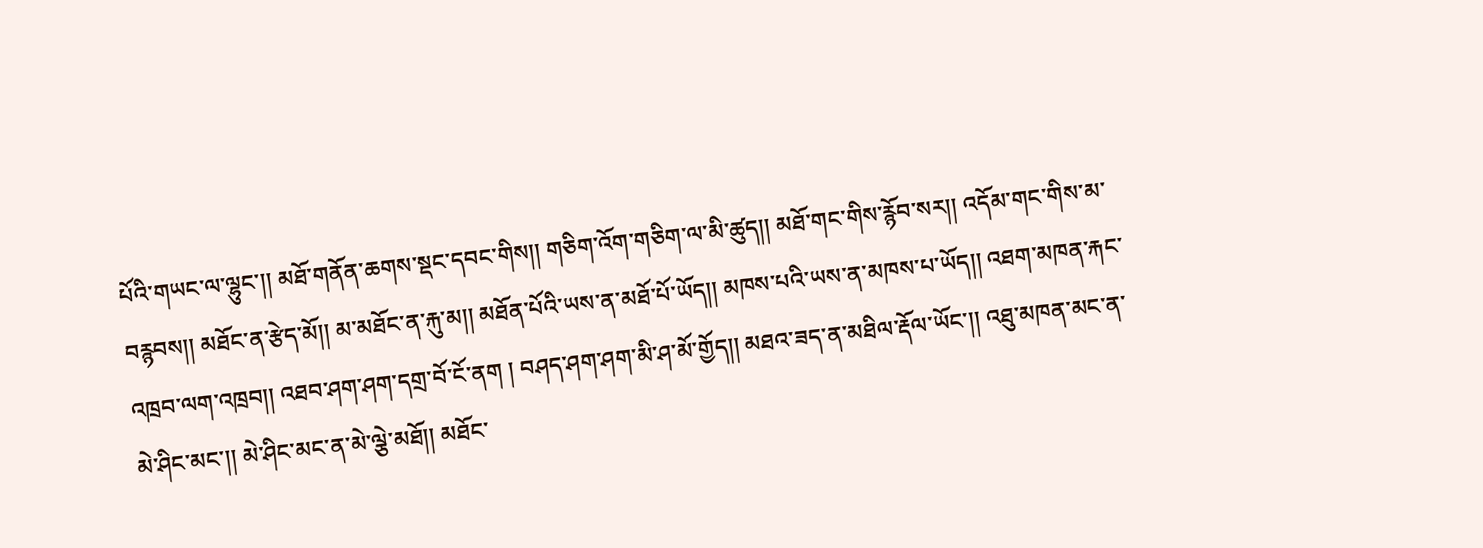པོའི་གཡང་ལ་ལྷུང་།། མཐོ་གནོན་ཆགས་སྡང་དབང་གིས།། གཅིག་འོག་གཅིག་ལ་མི་ཚུད།། མཐོ་གང་གིས་རྙོབ་སར།། འདོམ་གང་གིས་མ་བརྙབས།། མཐོང་ན་རྩེད་མོ།། མ་མཐོང་ན་རྐུ་མ།། མཐོན་པོའི་ཡས་ན་མཐོ་པོ་ཡོད།། མཁས་པའི་ཡས་ན་མཁས་པ་ཡོད།། འཐག་མཁན་རྐང་འཁྲབ་ལག་འཁྲབ།། འཐབ་ཤག་ཤག་དགྲ་བོ་ངོ་ནག ། བཤད་ཤག་ཤག་མི་ཤ་མོ་གྱོད།། མཐའ་ཟད་ན་མཐིལ་རྡོལ་ཡོང་།། འཐུ་མཁན་མང་ན་མེ་ཤིང་མང་།། མེ་ཤིང་མང་ན་མེ་ལྕེ་མཐོ།། མཐོང་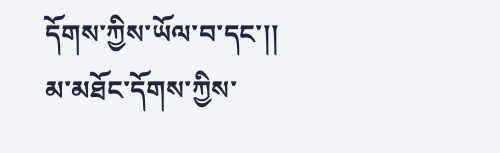དོགས་ཀྱིས་ཡོལ་བ་དང་།། མ་མཐོང་དོགས་ཀྱིས་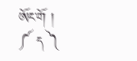ཨོང་གོ །
༼ ད ༽